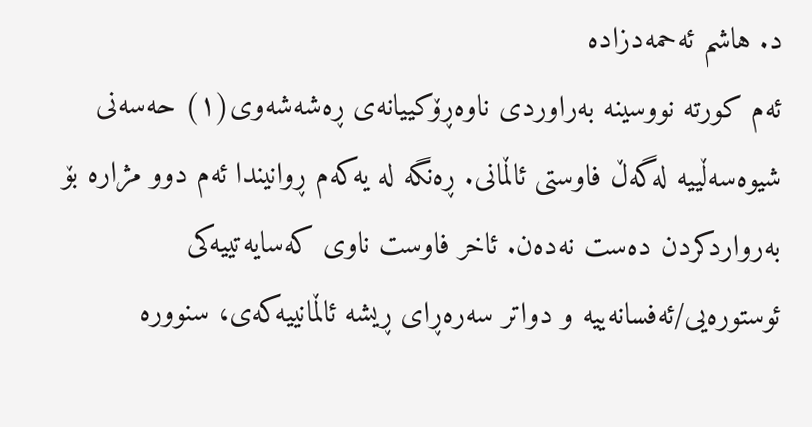د. هاشم ئەحمەدزادە
ئەم کورتە نووسینە بەراوردی ناوەڕۆکییانەی ڕەشەشەوی(١) حەسەنی شیوەسەڵییە لەگەڵ فاوستی ئاڵمانی. ڕەنگە لە یەکەم ڕوانیندا ئەم دوو مژارە بۆ بەرواردکردن دەست نەدەن. ئاخر فاوست ناوی کەسایەتییەکی ئوستورەیی/ئەفسانەییە و دواتر سەرەڕای ڕیشە ئاڵمانییەکەی، سنوورە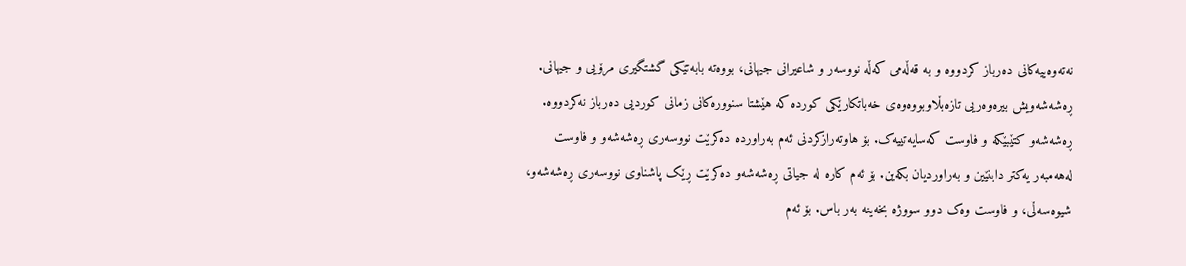نەتەوەییەکانی دەرباز کردووە و بە قەڵەمی کەڵە نووسەر و شاعیرانی جیهانی، بووەتە بابەتێکی گشتگیری مرۆیی و جیهانی. ڕەشەشەویش بیرەوەریی تازەبڵاوبووەوەی خەباتکارێکی کوردە کە هێشتا سنوورەکانی زمانی کوردیی دەرباز نەکردووە. ڕەشەشەو کتێبێکە و فاوست کەسایەتییەک. بۆ هاوتەرازکردنی ئەم بەراوردە دەکرێت نووسەری ڕەشەشەو و فاوست لەهەمبەر یەکتر دابنێین و بەراوردیان بکەین. بۆ ئەم کارە لە جیاتی ڕەشەشەو دەکرێت ڕێک پاشناوی نووسەری ڕەشەشەو، شیوەسەڵی، و فاوست وەک دوو سووژە بخەینە بەر باس. بۆ ئەم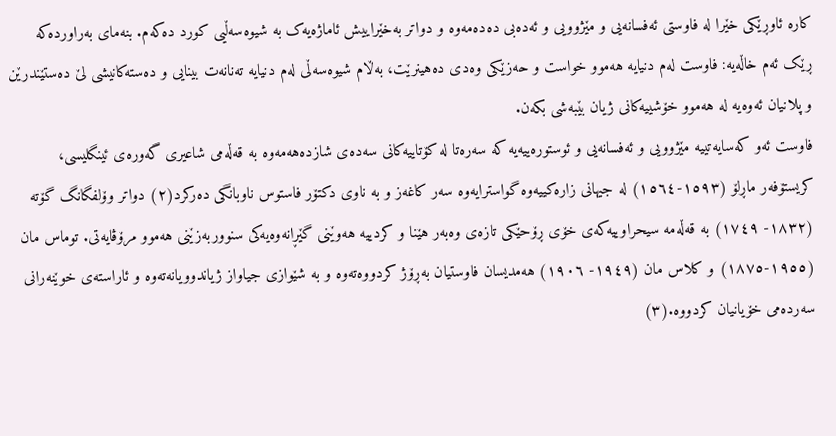کارە ئاوڕێکی خێرا لە فاوستی ئەفسانەیی و مێژوویی و ئەدەبی دەدەمەوە و دواتر بەخێراییش ئاماژەیەک بە شیوەسەڵیی کورد دەکەم. بنەمای بەراوردەکە ڕێک ئەم خاڵەیە: فاوست لەم دنیایە هەموو خواست و حەزێکی وەدی دەهینرێت، بەڵام شیوەسەڵی لەم دنیایە تەنانەت بینایی و دەستەکانیشی لێ دەستێندرێن و پلانیان ئەوەیە لە هەموو خۆشییەکانی ژیان بێبەشی بکەن.
فاوست ئەو کەسایەتییە مێژوویی و ئەفسانەیی و ئوستورەییەیە کە سەرەتا لە کۆتاییەکانی سەدەی شازدەهەمەوە بە قەڵەمی شاعیری گەورەی ئینگلیسی، کریستۆفەر ماڕلۆ (١٥٩٣-١٥٦٤) لە جیهانی زارەکییەوە گواسترایەوە سەر کاغەز و بە ناوی دکتۆر فاستوس ناوبانگی دەرکرد(٢) دواتر وۆلفگانگ گۆتە (١٨٣٢- ١٧٤٩) بە قەڵەمە سیحراوییەکەی خۆی ڕۆحێکی تازەی وەبەر هێنا و کردییە هەوێنی گێڕانەوەیەکی سنووربەزێنی هەموو مرۆڤایەتی. توماس مان (١٩٥٥-١٨٧٥) و کلاس مان (١٩٤٩- ١٩٠٦) هەمدیسان فاوستیان بەڕۆژ کردووەتەوە و بە شێوازی جیاواز ژیاندوویانەتەوە و ئاراستەی خوێنەرانی سەردەمی خۆیانیان کردووە.(٣)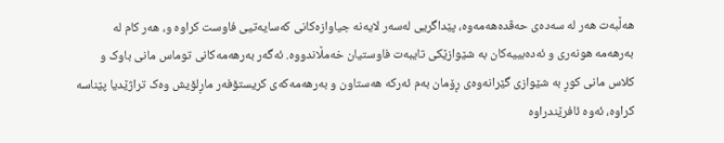هەڵبەت هەر لە سەدەی حەڤدەهەمەوە، پێداگریی لەسەر لایەنە جیاوازەکانی کەسایەتیی فاوست کراوە و، هەر کام لە بەرهەمە هونەری و ئەدەبییەکان بە شێوازێکی تایبەت فاوستیان خەمڵاندووە. ئەگەر بەرهەمەکانی توماس مانی باوک و کلاس مانی کوڕ بە شێوازی گێرانەوەی ڕۆمان بەم ئەرکە هەستاون و بەرهەمەکەی کریستۆفەر ماڕلۆیش وەک تراژێدیا پێناسە کراوە، ئەوە ئافرێندراوە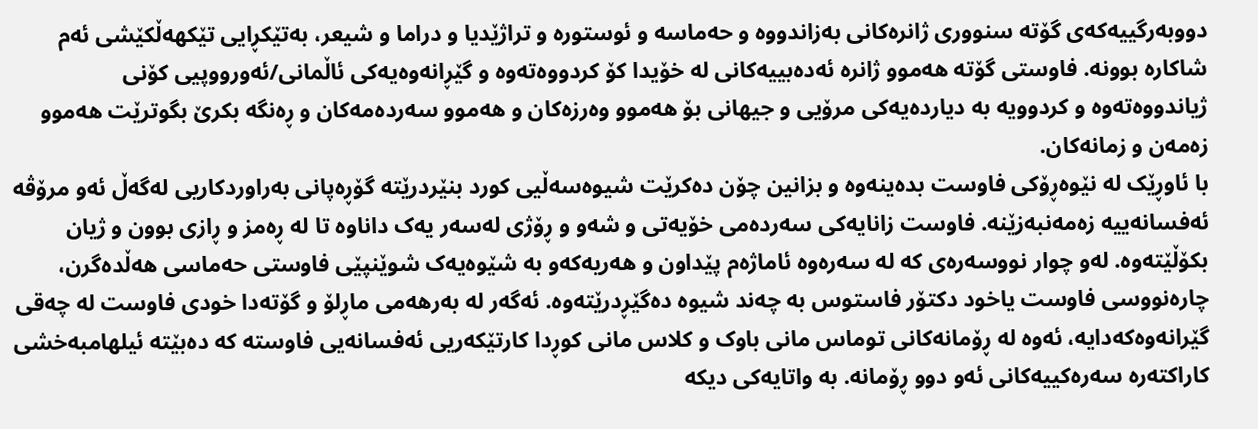دووبەرگییەکەی گۆتە سنووری ژانرەکانی بەزاندووە و حەماسە و ئوستورە و تراژێدیا و دراما و شیعر، بەتێکڕایی تێکهەڵکێشی ئەم شاکارە بوونە. فاوستی گۆتە هەموو ژانرە ئەدەبییەکانی لە خۆیدا کۆ کردووەتەوە و گێڕانەوەیەکی ئاڵمانی/ئەورووپیی کۆنی ژیاندووەتەوە و کردوویە بە دیاردەیەکی مرۆیی و جیهانی بۆ هەموو وەرزەکان و هەموو سەردەمەکان و ڕەنگە بکرێ بگوترێت هەموو زەمەن و زمانەکان.
با ئاوڕێک لە نێوەڕۆکی فاوست بدەینەوە و بزانین چۆن دەکرێت شیوەسەڵیی کورد بنێردرێتە گۆڕەپانی بەراوردکاریی لەگەڵ ئەو مرۆڤە ئەفسانەییە زەمەنبەزێنە. فاوست زانایەکی سەردەمی خۆیەتی و شەو و ڕۆژی لەسەر یەک داناوە تا لە ڕەمز و ڕازی بوون و ژیان بکۆڵێتەوە. لەو چوار نووسەرەی کە لە سەرەوە ئاماژەم پێداون و هەریەکەو بە شێوەیەک شوێنپێی فاوستی حەماسی هەڵدەگرن، چارەنووسی فاوست یاخود دکتۆر فاستوس بە چەند شیوە دەگێڕدرێتەوە. ئەگەر لە بەرهەمی ماڕلۆ و گۆتەدا خودی فاوست لە چەقی گێرانەوەکەدایە، ئەوە لە ڕۆمانەکانی توماس مانی باوک و کلاس مانی کوڕدا کارتێکەریی ئەفسانەیی فاوستە کە دەبێتە ئیلهامبەخشی کاراکتەرە سەرەکییەکانی ئەو دوو ڕۆمانە. بە واتایەکی دیکە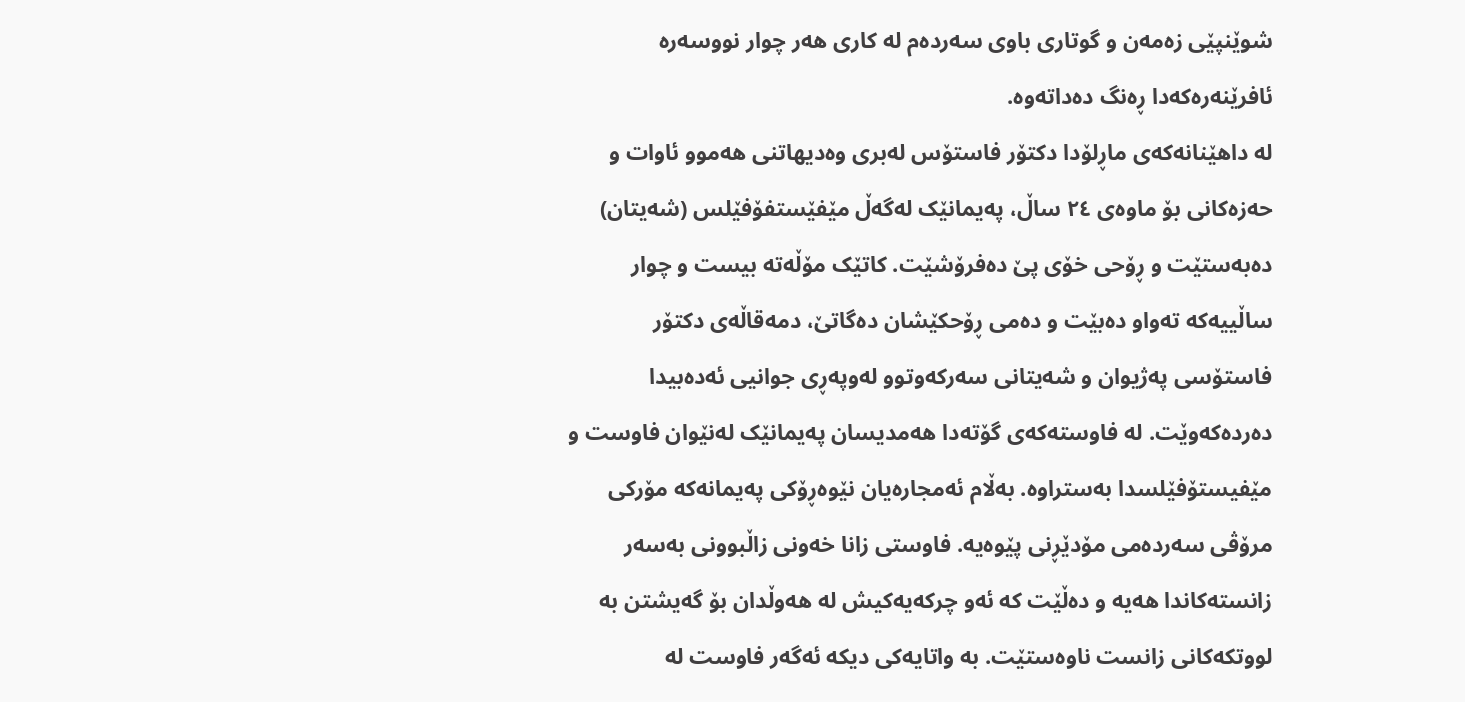شوێنپێی زەمەن و گوتاری باوی سەردەم لە کاری هەر چوار نووسەرە ئافرێنەرەکەدا ڕەنگ دەداتەوە.
لە داهێنانەکەی ماڕلۆدا دکتۆر فاستۆس لەبری وەدیهاتنی هەموو ئاوات و حەزەکانی بۆ ماوەی ٢٤ ساڵ، پەیمانێک لەگەڵ مێفێستفۆفێلس (شەیتان) دەبەستێت و ڕۆحی خۆی پێ دەفرۆشێت. کاتێک مۆڵەتە بیست و چوار ساڵییەکە تەواو دەبێت و دەمی ڕۆحکێشان دەگاتێ، دمەقاڵەی دکتۆر فاستۆسی پەژیوان و شەیتانی سەرکەوتوو لەوپەڕی جوانیی ئەدەبیدا دەردەکەوێت. لە فاوستەکەی گۆتەدا هەمدیسان پەیمانێک لەنێوان فاوست و مێفیستۆفێلسدا بەستراوە. بەڵام ئەمجارەیان نێوەڕۆکی پەیمانەکە مۆرکی مرۆڤی سەردەمی مۆدێڕنی پێوەیە. فاوستی زانا خەونی زاڵبوونی بەسەر زانستەکاندا هەیە و دەڵێت کە ئەو چرکەیەکیش لە هەوڵدان بۆ گەیشتن بە لووتکەکانی زانست ناوەستێت. بە واتایەکی دیکە ئەگەر فاوست لە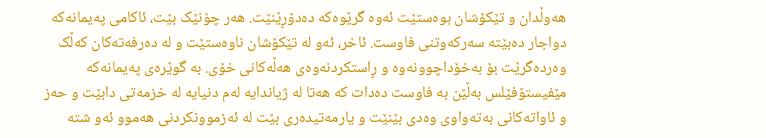هەوڵدان و تێکۆشان بوەستێت ئەوە گرێوەکە دەدۆڕێنێت. هەر چۆنێک بێت، ئاکامی پەیمانەکە دواجار دەبێتە سەرکەوتنی فاوست. ئاخر، ئەو لە تێکۆشان ناوەستێت و لە دەرفەتەکان کەڵک وەردەگرێت بۆ بەخۆداچوونەوە و ڕاستکردنەوەی هەڵەکانی خۆی. بە گوێرەی پەیمانەکە مێفیستۆفێلس بەڵێن بە فاوست دەدات کە هەتا لە ژیاندایە لەم دنیایە لە خزمەتی دابێت و حەز و ئاواتەکانی بەتەواوی وەدی بێنێت و یارمەتیدەری بێت لە ئەزموونکردنی هەموو ئەو شتە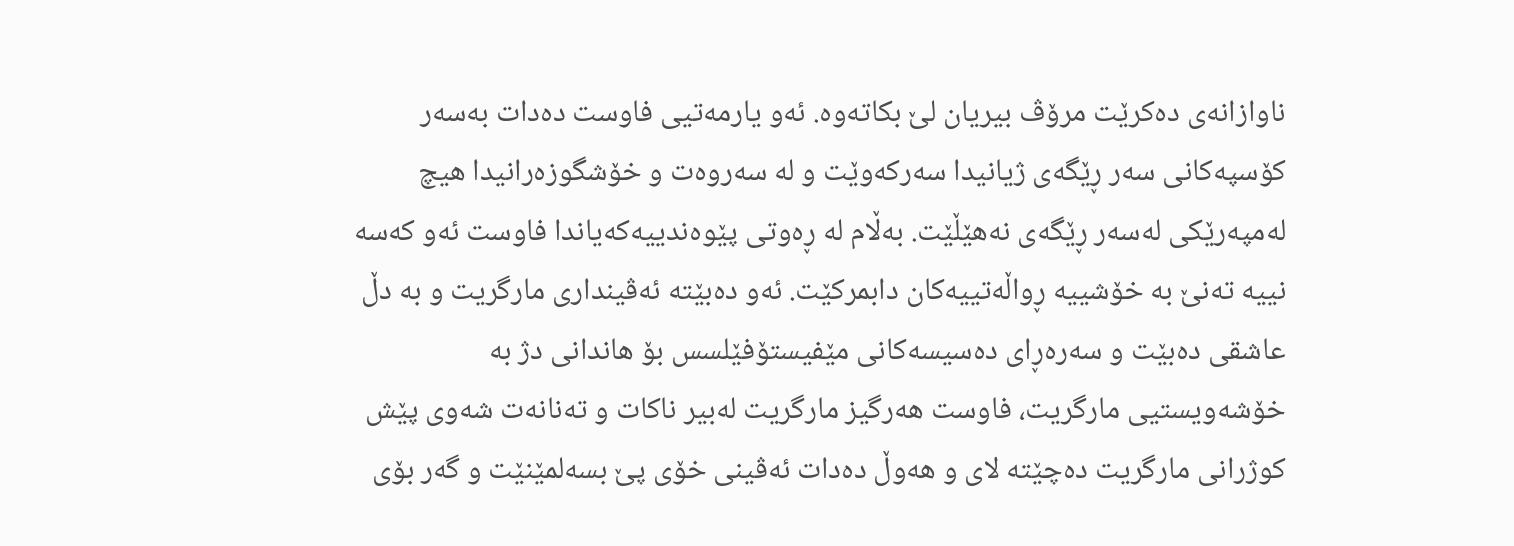ناوازانەی دەکرێت مرۆڤ بیریان لێ بکاتەوە. ئەو یارمەتیی فاوست دەدات بەسەر کۆسپەکانی سەر ڕێگەی ژیانیدا سەرکەوێت و لە سەروەت و خۆشگوزەرانیدا هیچ لەمپەرێکی لەسەر ڕێگەی نەهێڵێت. بەڵام لە ڕەوتی پێوەندییەکەیاندا فاوست ئەو کەسە نییە تەنێ بە خۆشییە ڕواڵەتییەکان دابمرکێت. ئەو دەبێتە ئەڤینداری مارگریت و بە دڵ عاشقی دەبێت و سەرەڕای دەسیسەکانی مێفیستۆفێلسس بۆ هاندانی دژ بە خۆشەویستیی مارگریت، فاوست هەرگیز مارگریت لەبیر ناکات و تەنانەت شەوی پێش کوژرانی مارگریت دەچێتە لای و هەوڵ دەدات ئەڤینی خۆی پێ بسەلمێنێت و گەر بۆی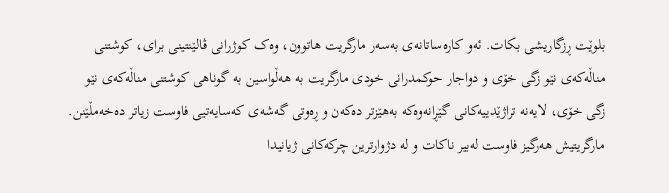بلوێت ڕزگاریشی بکات. ئەو کارەساتانەی بەسەر مارگریت هاتوون، وەک کوژرانی ڤالێنتینی برای، کوشتنی مناڵەکەی نێو زگی خۆی و دواجار حوکمدرانی خودی مارگریت بە هەڵواسین بە گوناهی کوشتنی مناڵەکەی نێو زگی خۆی، لایەنە تراژێدییەکانی گێڕانەوەکە بەهێزتر دەکەن و ڕەوتی گەشەی کەسایەتیی فاوست زیاتر دەخەمڵێنن. مارگریتیش هەرگیز فاوست لەبیر ناکات و لە دژوارترین چرکەکانی ژیانیدا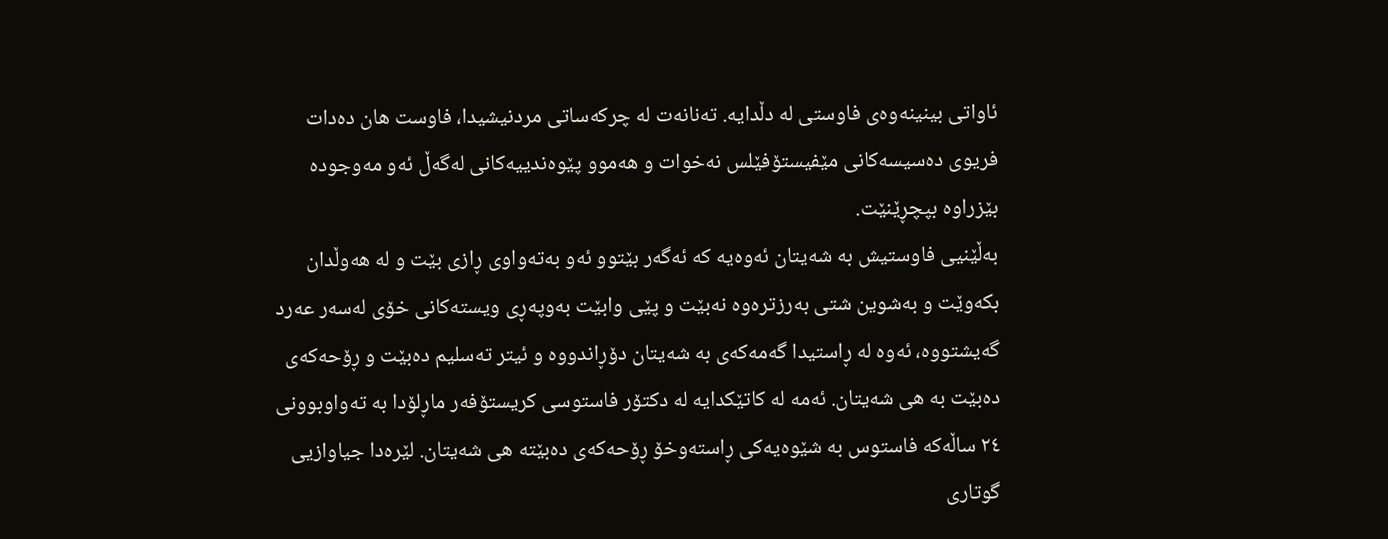ئاواتی بینینەوەی فاوستی لە دڵدایە. تەنانەت لە چرکەساتی مردنیشیدا، فاوست هان دەدات فریوی دەسیسەکانی مێفیستۆفێلس نەخوات و هەموو پێوەندییەکانی لەگەڵ ئەو مەوجودە بێزراوە بپچڕێنێت.
بەڵێنیی فاوستیش بە شەیتان ئەوەیە کە ئەگەر بێتوو ئەو بەتەواوی ڕازی بێت و لە هەوڵدان بکەوێت و بەشوین شتی بەرزترەوە نەبێت و پێی وابێت بەوپەڕی ویستەکانی خۆی لەسەر عەرد گەیشتووە، ئەوە لە ڕاستیدا گەمەکەی بە شەیتان دۆڕاندووە و ئیتر تەسلیم دەبێت و ڕۆحەکەی دەبێت بە هی شەیتان. ئەمە لە کاتێکدایە لە دکتۆر فاستوسی کریستۆفەر ماڕلۆدا بە تەواوبوونی ٢٤ ساڵەکە فاستوس بە شێوەیەکی ڕاستەوخۆ ڕۆحەکەی دەبێتە هی شەیتان. لێرەدا جیاوازیی گوتاری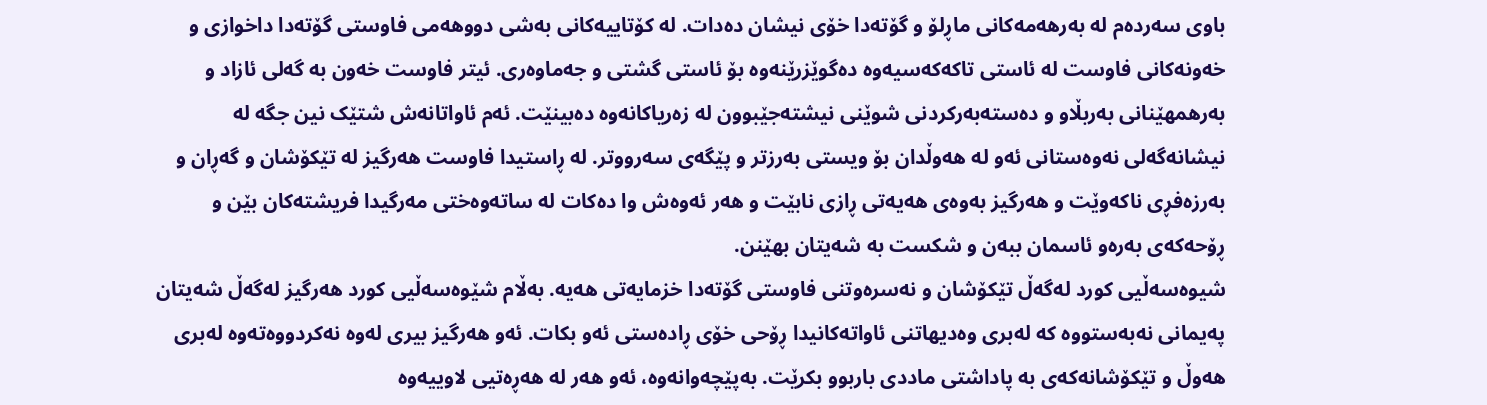باوی سەردەم لە بەرهەمەکانی ماڕلۆ و گۆتەدا خۆی نیشان دەدات. لە کۆتاییەکانی بەشی دووهەمی فاوستی گۆتەدا داخوازی و خەونەکانی فاوست لە ئاستی تاکەکەسیەوە دەگوێزرێنەوە بۆ ئاستی گشتی و جەماوەری. ئیتر فاوست خەون بە گەلی ئازاد و بەرهمهێنانی بەربڵاو و دەستەبەرکردنی شوێنی نیشتەجێبوون لە زەریاکانەوە دەبینێت. ئەم ئاواتانەش شتێک نین جگە لە نیشانەگەلی نەوەستانی ئەو لە هەوڵدان بۆ ویستی بەرزتر و پێگەی سەرووتر. لە ڕاستیدا فاوست هەرگیز لە تێکۆشان و گەڕان و بەرزەفڕی ناکەوێت و هەرگیز بەوەی هەیەتی ڕازی نابێت و هەر ئەوەش وا دەکات لە ساتەوەختی مەرگیدا فریشتەکان بێن و ڕۆحەکەی بەرەو ئاسمان ببەن و شکست بە شەیتان بهێنن.
شیوەسەڵیی کورد لەگەڵ تێکۆشان و نەسرەوتنی فاوستی گۆتەدا خزمایەتی هەیە. بەڵام شێوەسەڵیی کورد هەرگیز لەگەڵ شەیتان پەیمانی نەبەستووە کە لەبری وەدیهاتنی ئاواتەکانیدا ڕۆحی خۆی ڕادەستی ئەو بکات. ئەو هەرگیز بیری لەوە نەکردووەتەوە لەبری هەوڵ و تێکۆشانەکەی بە پاداشتی ماددی باربوو بکرێت. بەپێچەوانەوە، ئەو هەر لە هەڕەتیی لاوییەوە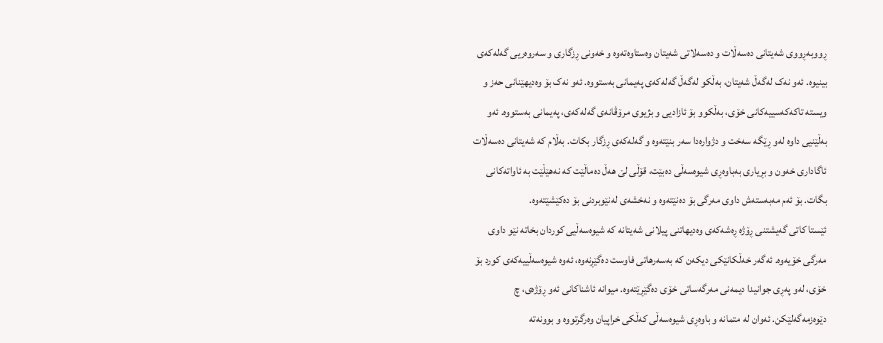ڕووبەڕووی شەیتانی دەسەڵات و دەسەلاتی شەیتان وەستاوەتەوە و خەونی ڕزگاری و سەروەریی گەلەکەی بینیوە. ئەو نەک لەگەڵ شەیتان، بەڵکو لەگەڵ گەلەکەی پەیمانی بەستووە. ئەو نەک بۆ وەدیهێنانی حەز و ویستە تاکەکەسییەکانی خۆی، بەڵکوو بۆ ئازادیی و بژیوی مرۆڤانەی گەلەکەی، پەیمانی بەستووە. ئەو بەڵێنیی داوە لەو ڕێگە سەخت و دژوارەدا سەر بنێتەوە و گەلەکەی ڕزگار بکات. بەڵام کە شەیتانی دەسەڵات ئاگاداری خەون و بڕیاری بەباوەڕی شیوەسەڵی دەبێت، قۆڵی لێ هەڵ دەماڵێت کە نەهێڵێت بە ئاواتەکانی بگات. بۆ ئەم مەبەستەش داوی مەرگی بۆ دەنێتەوە و نەخشەی لەنێوبردنی بۆ دەکێشێتەوە.
ئێستا کاتی گەیشتنی ڕۆژە ڕەشەکەی وەدیهاتنی پیلانی شەیتانە کە شیوەسەڵیی کوردان بخاتە نێو داوی مەرگی خۆیەوە. ئەگەر خەڵکانێکی دیکەن کە بەسەرهاتی فاوست دەگێڕنەوە، ئەوە شیوەسەڵییەکەی کورد بۆ خۆی، لەو پەڕی جوانیدا دیمەنی مەرگەساتی خۆی دەگێڕێتەوە. میوانە ئاشناکانی ئەو ڕۆژەی، چ دێوەزمەگەلێکن. ئەوان لە متمانە و باوەڕی شیوەسەڵی کەڵکی خراپیان وەرگرتووە و بوونەتە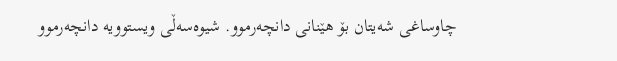چاوساغی شەیتان بۆ هێنانی دانچەرموو. شیوەسەڵی ویستوویە دانچەرموو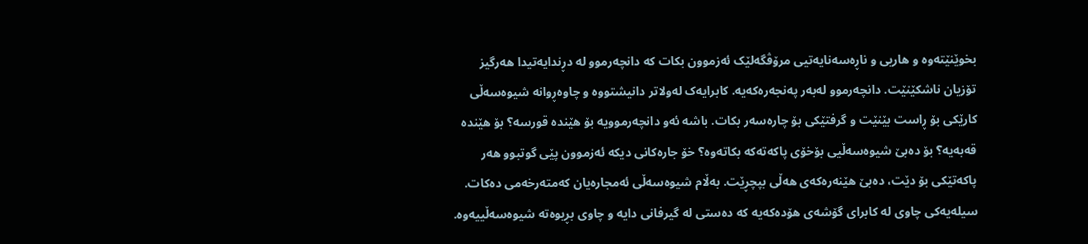بخوێنێتەوە و هاریی و ناڕەسەنایەتیی مرۆڤگەلێک ئەزموون بکات کە دانچەرموو لە دڕندایەتیدا هەرگیز تۆزیان ناشکێنێت. دانچەرموو لەبەر پەنجەرەکەیە. کابرایەک لەولاتر دانیشتووە و چاوەڕوانە شیوەسەڵی کارێکی بۆ ڕاست بێنێت و گرفتێکی بۆ چارەسەر بکات. باشە ئەو دانچەرموویە بۆ هێندە قورسە؟ بۆ هێندە قەبەیە؟ بۆ دەبێ شیوەسەڵیی بۆخۆی پاکەتەکە بکاتەوە؟ خۆ جارەکانی دیکە ئەزموون پێی گوتبوو هەر پاکەتێکی بۆ دێت، دەبێ هێنەرەکەی هەڵی بپچڕێت. بەڵام شیوەسەڵی ئەمجارەیان کەمتەرخەمی دەکات. سیلەیەکی چاوی لە کابرای گۆشەی هۆدەکەیە کە دەستی لە گیرفانی دایە و چاوی بڕیوەتە شیوەسەڵییەوە.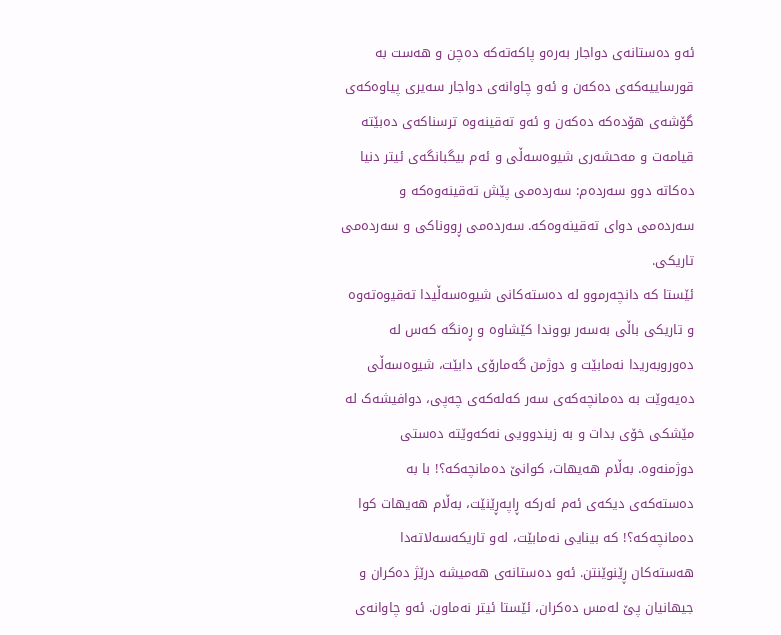ئەو دەستانەی دواجار بەرەو پاکەتەکە دەچن و هەست بە قورساییەکەی دەکەن و ئەو چاوانەی دواجار سەیری پیاوەکەی گۆشەی هۆدەکە دەکەن و ئەو تەقینەوە ترسناکەی دەبێتە قیامەت و مەحشەری شیوەسەڵی و ئەم بیگبانگەی ئیتر دنیا دەکاتە دوو سەردەم: سەردەمی پێش تەقینەوەکە و سەردەمی دوای تەقینەوەکە. سەردەمی ڕووناکی و سەردەمی تاریکی.
ئێستا کە دانچەرموو لە دەستەکانی شیوەسەڵیدا تەقیوەتەوە و تاریکی باڵی بەسەر بووندا کێشاوە و ڕەنگە کەس لە دەوروبەریدا نەمابێت و دوژمن گەمارۆی دابێت، شیوەسەڵی دەیەوێت بە دەمانچەکەی سەر کەلەکەی چەپی، دوافیشەک لە مێشکی خۆی بدات و بە زیندوویی نەکەوێتە دەستی دوژمنەوە. بەڵام هەیهات، کوانێ دەمانچەکە؟! با بە دەستەکەی دیکەی ئەم ئەرکە ڕاپەڕێنێت، بەڵام هەیهات کوا دەمانچەکە؟! کە بینایی نەمابێت، لەو تاریکەسەلاتەدا هەستەکان ڕێنوێنتن. ئەو دەستانەی هەمیشە درێژ دەکران و جیهانیان پێ لەمس دەکران، ئێستا ئیتر نەماون. ئەو چاوانەی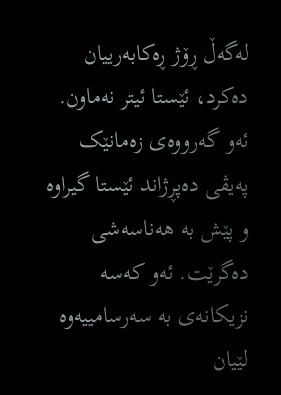لەگەڵ ڕۆژ ڕەکابەرییان دەکرد، ئێستا ئیتر نەماون. ئەو گەرووەی زەمانێک پەیڤی دەپڕژاند ئێستا گیراوە و پێش بە هەناسەشی دەگرێت. ئەو کەسە نزیکانەی بە سەرسامییەوە لێیان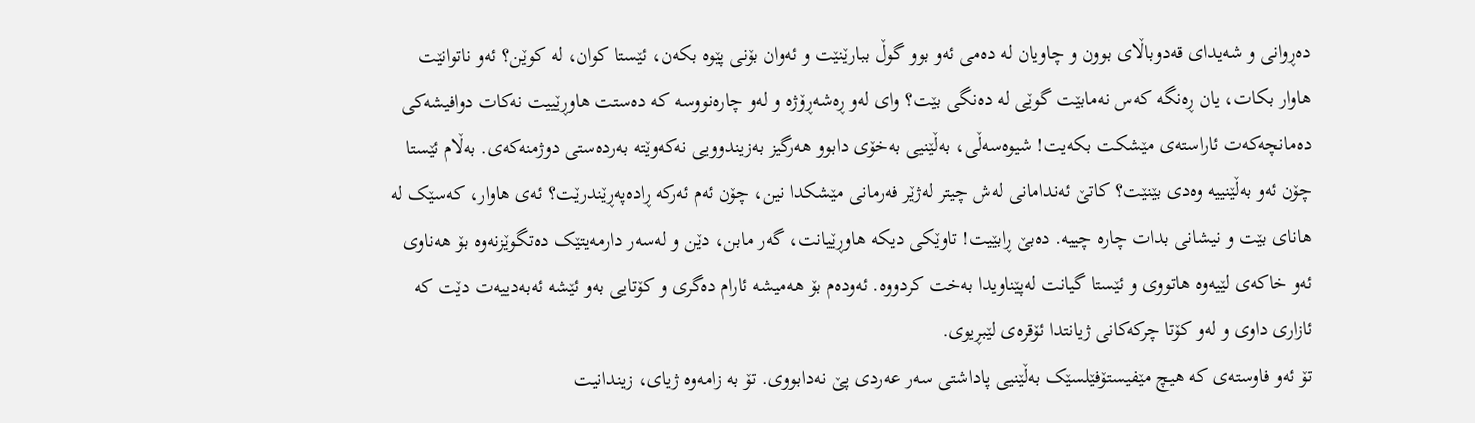دەڕوانی و شەیدای قەدوباڵای بوون و چاویان لە دەمی ئەو بوو گوڵ ببارێنێت و ئەوان بۆنی پێوە بکەن، ئێستا کوان، لە کوێن؟ ئەو ناتوانێت هاوار بکات، یان ڕەنگە کەس نەمابێت گوێی لە دەنگی بێت؟ وای لەو ڕەشەڕۆژە و لەو چارەنووسە کە دەستت هاوڕێییت نەکات دوافیشەکی دەمانچەکەت ئاراستەی مێشکت بکەیت! شیوەسەڵی، بەڵێنیی بەخۆی دابوو هەرگیز بەزیندوویی نەکەوێتە بەردەستی دوژمنەکەی. بەڵام ئێستا چۆن ئەو بەڵێنییە وەدی بێنێت؟ کاتێ ئەندامانی لەش چیتر لەژێر فەرمانی مێشکدا نین، چۆن ئەم ئەرکە ڕادەپەڕێندرێت؟ ئەی هاوار، کەسێک لە هانای بێت و نیشانی بدات چارە چییە. دەبێ ڕابێیت! تاوێکی دیکە هاوڕێیانت، گەر مابن، دێن و لەسەر دارمەیتێک دەتگوێزنەوە بۆ هەناوی ئەو خاکەی لێیەوە هاتووی و ئێستا گیانت لەپێناویدا بەخت کردووە. ئەودەم بۆ هەمیشە ئارام دەگری و کۆتایی بەو ئێشە ئەبەدییەت دێت کە ئازاری داوی و لەو کۆتا چرکەکانی ژیانتدا ئۆقرەی لێبڕیوی.
تۆ ئەو فاوستەی کە هیچ مێفیستۆفێلسێک بەڵێنیی پاداشتی سەر عەردی پێ نەدابووی. تۆ بە زامەوە ژیای، زیندانیت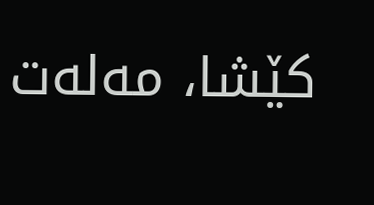کێشا، مەلەت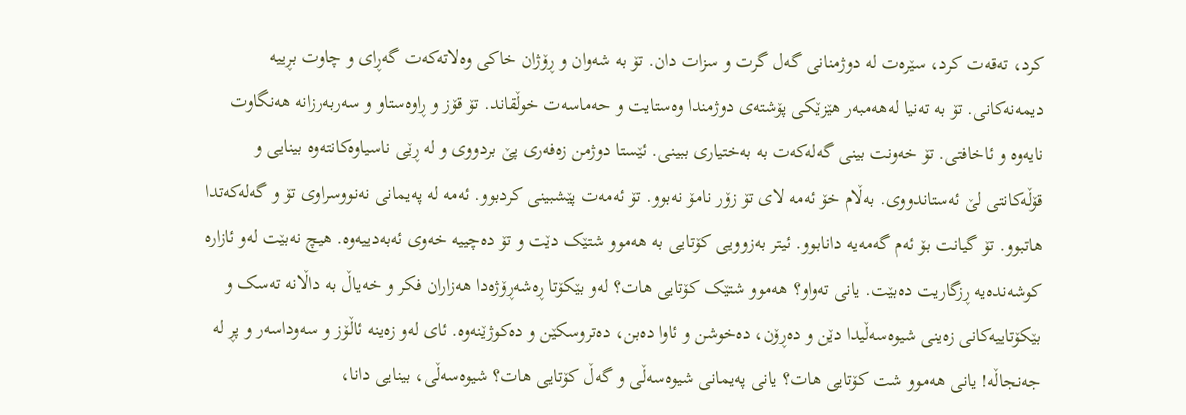کرد، تەقەت کرد، سێرەت لە دوژمنانی گەل گرت و سزات دان. تۆ بە شەوان و ڕۆژان خاکی وەلاتەکەت گەڕای و چاوت بڕییە دیمەنەکانی. تۆ بە تەنیا لەهەمبەر هێزێکی پۆشتەی دوژمندا وەستایت و حەماسەت خوڵقاند. تۆ قۆز و ڕاوەستاو و سەربەرزانە هەنگاوت نایەوە و ئاخافتی. تۆ خەونت بینی گەلەکەت بە بەختیاری ببینی. ئێستا دوژمن زەفەری پێ بردووی و لە ڕێی ناسیاوەکانتەوە بینایی و قۆڵەکانتی لێ ئەستاندووی. بەڵام خۆ ئەمە لای تۆ زۆر نامۆ نەبوو. تۆ ئەمەت پێشبینی کردبوو. ئەمە لە پەیمانی نەنووسراوی تۆ و گەلەکەتدا هاتبوو. تۆ گیانت بۆ ئەم گەمەیە دانابوو. ئیتر بەزوویی کۆتایی بە هەموو شتێک دێت و تۆ دەچییە خەوی ئەبەدییەوە. هیچ نەبێت لەو ئازارە کوشەندەیە ڕزگاریت دەبێت. یانی تەواو؟ هەموو شتێک کۆتایی هات؟ لەو بێکۆتا ڕەشەڕۆژەدا هەزاران فکر و خەیاڵ بە داڵانە تەسک و بێکۆتاییەکانی زەینی شیوەسەڵیدا دێن و دەڕۆن، دەخوشن و ئاوا دەبن، دەتروسکێن و دەکوژێنەوە. ئای لەو زەینە ئاڵۆز و سەوداسەر و پڕ لە جەنجاڵە! یانی هەموو شت کۆتایی هات؟ یانی پەیمانی شیوەسەڵی و گەڵ کۆتایی هات؟ شیوەسەڵی، بینایی دانا،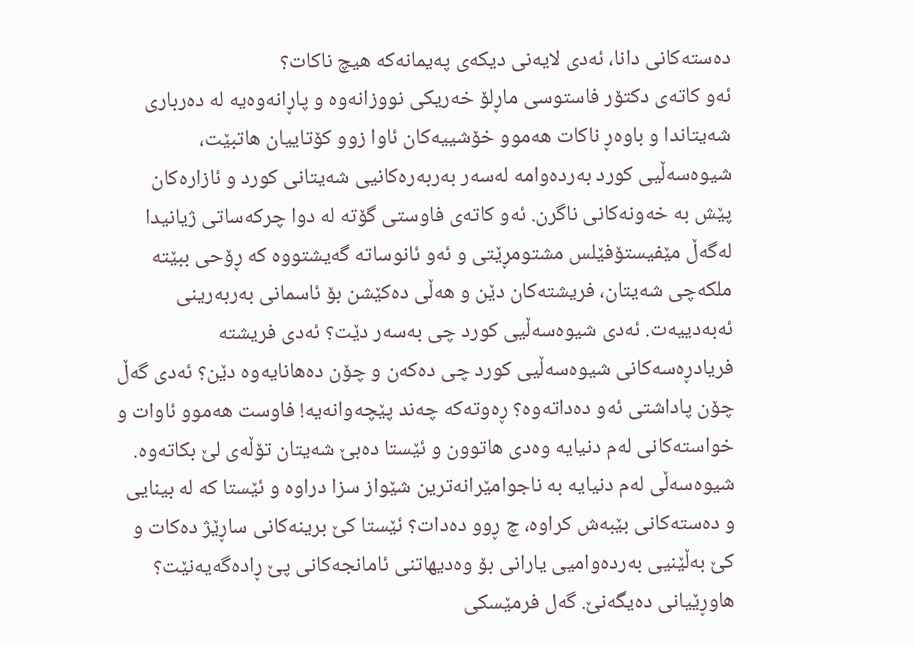دەستەکانی دانا، ئەدی لایەنی دیکەی پەیمانەکە هیچ ناکات؟
ئەو کاتەی دکتۆر فاستوسی ماڕلۆ خەریکی نووزانەوە و پاڕانەوەیە لە دەرباری شەیتاندا و باوەڕ ناکات هەموو خۆشییەکان ئاوا زوو کۆتاییان هاتبێت، شیوەسەڵیی کورد بەردەوامە لەسەر بەربەرەکانیی شەیتانی کورد و ئازارەکان پێش بە خەونەکانی ناگرن. ئەو کاتەی فاوستی گۆتە لە دوا چرکەساتی ژیانیدا لەگەڵ مێفیستۆفێلس مشتومڕێتی و ئەو ئانوساتە گەیشتووە کە ڕۆحی ببێتە ملکەچی شەیتان، فریشتەکان دێن و هەڵی دەکێشن بۆ ئاسمانی بەربەرینی ئەبەدییەت. ئەدی شیوەسەڵیی کورد چی بەسەر دێت؟ ئەدی فریشتە فریادڕەسەکانی شیوەسەڵیی کورد چی دەکەن و چۆن دەهانایەوە دێن؟ ئەدی گەڵ چۆن پاداشتی ئەو دەداتەوە؟ ڕەوتەکە چەند پێچەوانەیە! فاوست هەموو ئاوات و خواستەکانی لەم دنیایە وەدی هاتوون و ئێستا دەبێ شەیتان تۆڵەی لێ بکاتەوە. شیوەسەڵی لەم دنیایە بە ناجوامێرانەترین شێواز سزا دراوە و ئێستا کە لە بینایی و دەستەکانی بێبەش کراوە، چ ڕوو دەدات؟ ئێستا کێ برینەکانی ساڕێژ دەکات و کێ بەڵێنیی بەردەوامیی یارانی بۆ وەدیهاتنی ئامانجەکانی پێ ڕادەگەیەنێت؟ هاوڕێیانی دەیگەنێ. گەل فرمێسکی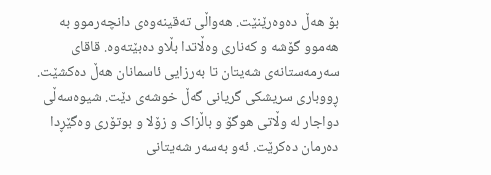بۆ هەڵ دەوەرێنێت. هەواڵی تەقینەوەی دانچەرموو بە هەموو گۆشە و کەناری وەڵاتدا بڵاو دەبێتەوە. قاقای سەرمەستانەی شەیتان تا بەرزایی ئاسمانان هەڵ دەکشێت. ڕووباری سریشکی گریانی گەڵ خوشەی دێت. شیوەسەڵی دواجار لە وڵاتی هوگۆ و باڵزاک و زۆلا و بوتۆری وەگێڕدا دەرمان دەکرێت. ئەو بەسەر شەیتانی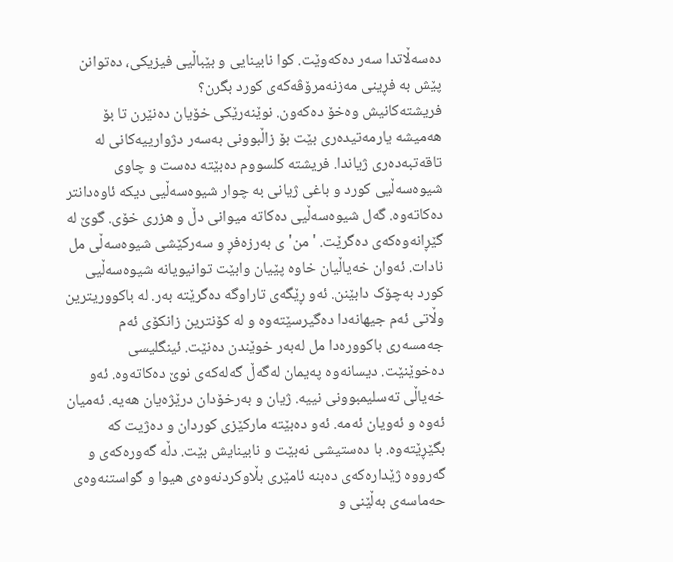دەسەڵاتدا سەر دەکەوێت. کوا نابینایی و بێباڵیی فیزیکی، دەتوانن پێش بە فڕینی مەزنەمرۆڤەکەی کورد بگرن؟
فریشتەکانیش وەخۆ دەکەون. نوێنەرێکی خۆیان دەنێرن تا بۆ هەمیشە یارمەتیدەری بێت بۆ زاڵبوونی بەسەر دژوارییەکانی لە تاقەتبەدەری ژیاندا. فریشتە کلسووم دەبێتە دەست و چاوی شیوەسەڵیی کورد و باغی ژیانی بە چوار شیوەسەڵیی دیکە ئاوەدانتر دەکاتەوە. گەل شیوەسەڵیی دەکاتە میوانی دڵ و هزری خۆی. گوێ لە گێڕانەوەکەی دەگرێت. 'من'ی بەرزەفڕ و سەرکێشی شیوەسەڵی مل نادات. ئەوان خەیاڵیان خاوە پێیان وابێت توانیویانە شیوەسەڵیی کورد بەچۆک دابێنن. ئەو ڕێگەی تاراوگە دەگرێتە بەر. لە باکووریترین وڵاتی ئەم جیهانەدا دەگیرسێتەوە و لە کۆنترین زانکۆی ئەم جەمسەری باکوورەدا مل لەبەر خوێندن دەنێت. ئینگلیسی دەخوێنێت. دیسانەوە پەیمان لەگەڵ گەلەکەی نوێ دەکاتەوە. ئەو خەیاڵی تەسلیمبوونی نییە. ژیان و بەرخۆدان درێژەیان هەیە. ئەمیان ئەوە و ئەویان ئەمە. ئەو دەبێتە مارکێزی کوردان و دەژیت کە بگێڕێتەوە. با دەستیشی نەبێت و نابینایش بێت. دڵە گەورەکەی و گەرووە ژێدارەکەی دەبنە ئامێری بڵاوکردنەوەی هیوا و گواستنەوەی حەماسەی بەڵێنی و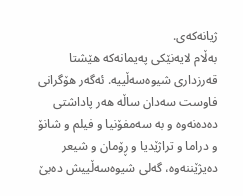ژیانەکەی.
بەڵام لایەنێکی پەیمانەکە هێشتا قەرزداری شیوەسەڵییە. ئەگەر هۆگرانی فاوست سەدان ساڵە هەر پاداشتی دەدەنەوە و بە سەمفۆنیا و فیلم و شانۆ و دراما و تراژێدیا و ڕۆمان و شیعر دەیژێننەوە، گەلی شیوەسەڵییش دەبێ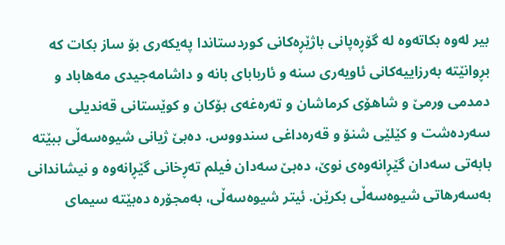بیر لەوە بکاتەوە لە گۆڕەپانی باژێڕەکانی کوردستاندا پەیکەری بۆ ساز بکات کە بڕوانێتە بەرزاییەکانی ئاویەری سنە و ئاربابای بانە و داشامەجیدی مەهاباد و دمدمی ورمێ و شاهۆی کرماشان و تەرەغەی بۆکان و کوێستانی قەندیلی سەردەشت و کێلێی شنۆ و قەرەداغی سندووس. دەبێ ژیانی شیوەسەڵی ببێتە بابەتی سەدان گێڕانەوەی نوێ، دەبێ سەدان فیلم تەڕخانی گێڕانەوە و نیشاندانی بەسەرهاتی شیوەسەڵی بکرێن. ئیتر شیوەسەڵی، بەمجۆرە دەبێتە سیمای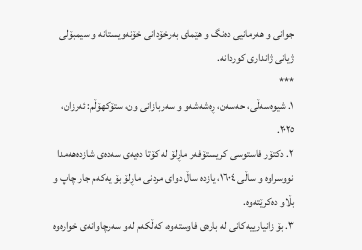جوانی و هەرمانیی دەنگ و هێمای بەرخۆدانی خۆنەویستانە و سیمبۆلی ژیانی ژانداری کوردانە.
***
١. شیوەسەڵی، حەسەن، ڕەشەشەو و سەربازانی ون، ستۆکهۆڵم: ئەرزان، ٢٠٢٥.
٢. دکتۆر فاستوسی کریستۆفەر ماڕلۆ لە کۆتا دەیەی سەدەی شازدەهەمدا نووسراوە و ساڵی ١٦٠٤، یازدە ساڵ دوای مردنی ماڕلۆ بۆ یەکەم جار چاپ و بڵاو دەکرێتەوە.
٣. بۆ زانیارییەکانی لە بارەی فاوستەوە، کەڵکەم لەو سەرچاوانەی خوارەوە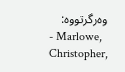وەرگرتووە:
- Marlowe, Christopher,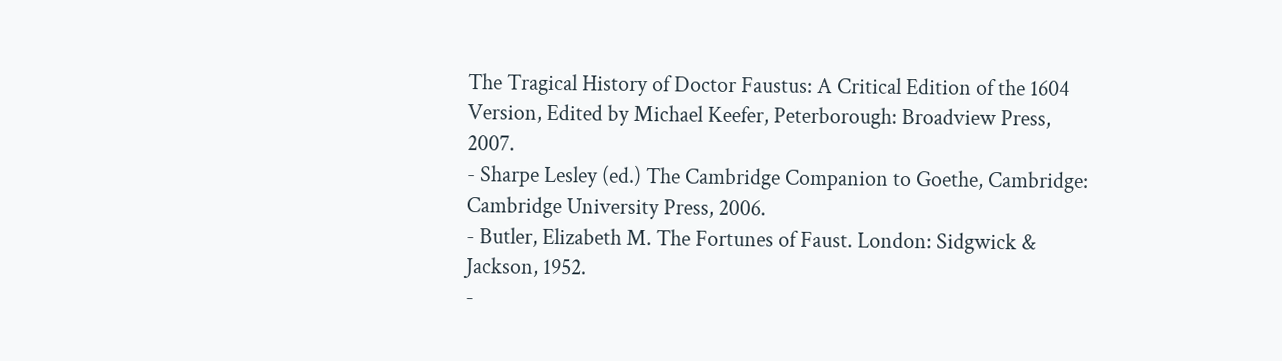The Tragical History of Doctor Faustus: A Critical Edition of the 1604 Version, Edited by Michael Keefer, Peterborough: Broadview Press, 2007.
- Sharpe Lesley (ed.) The Cambridge Companion to Goethe, Cambridge: Cambridge University Press, 2006.
- Butler, Elizabeth M. The Fortunes of Faust. London: Sidgwick & Jackson, 1952.
-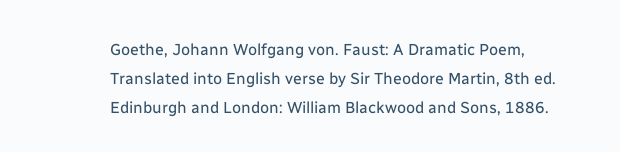Goethe, Johann Wolfgang von. Faust: A Dramatic Poem, Translated into English verse by Sir Theodore Martin, 8th ed. Edinburgh and London: William Blackwood and Sons, 1886.